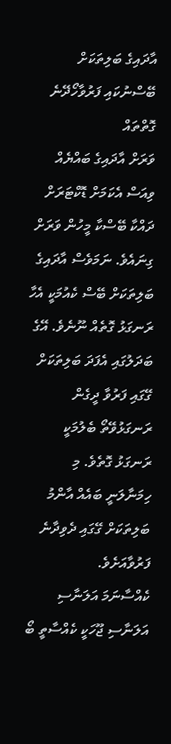އާދައިގެ ބަލިތަކަށް ބޭސްނުކައި ފަރުވާހޯދޭނެ ގޮތްތައް
ވަރަށް އާދައިގެ ބައްޔެއް ވިއަސް އެކަމަށް ޑޮކްޓަރަށް ދައްކާ ބޭސްކާ މީހުން ވަރަށް ގިނައެވެ. ނަމަވެސް އާދައިގެ ބަލިތަކަށް ބޭސް ކެއުމަކީ އެހާ ރަނގަޅު ގޮތެއް ނޫނެވެ. އޭގެ ބަދަލުގައި އެފަދަ ބަލިތަކަށް ގޭގައި ފަރުވާ ދީގެން ރަނގަޅުވޭތޯ ބެލުމަކީ ރަނގަޅު ގޮތެވެ. މި ހިމަނާލަނީ ބައެއް އާންމު ބަލިތަކަށް ގޭގައި ދެވިދާނެ ފަރުވާއަށެވެ.
ކެއްސާނަމަ އަލަނާސި
އަލަނާސި ޖޫހަކީ ކެއްސާތީ ބޯ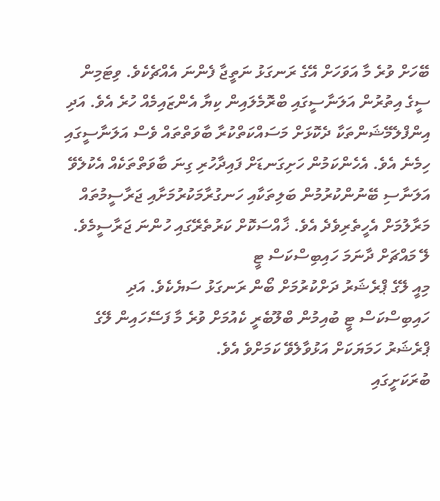ބޭހަށް ވުރެ މާ އަވަހަށް އޭގެ ރަނގަޅު ނަތީޖާ ފެންނަ އެއްޗެކެވެ. ވިޓަމިން ސީގެ އިތުރުން އަލަނާސީގައި ބްރޮމެލައިން ކިޔާ އެންޒައިމެއް ހުރެ އެވެ. އަދި އިންފްލެމޭޝަންތަކާ ދެކޮޅަށް މަސައްކަތްކުރާ ބާވަތްތައް ވެސް އަލަނާސީގައި ހިމެނެ އެވެ. އެހެންކަމުން ހަށިގަނޑަށް ފައިދާހުރި ގިނަ ބާވަތްތަކެއް އެކުލެވޭ އަލަނާސި ބޭނުންކުރުމުން ބަލިތަކާއި ހަނގުރާމަކުރުމަށާއި ޖަރާސީމުތައް މަރާލުމަށް އެހީތެރިވެދެ އެވެ. ޚާއްސަކޮށް ކަރުތެރޭގައި ހުންނަ ޖަރާސީމެވެ.
ލޭ މައްޗަށް ދާނަމަ ހައިބިސްކަސް ޓީ
މިއީ ލޭގެ ޕްރެޝަރު ދަށްކުރުމަށް ބޯން ރަނގަޅު ސަޔެކެވެ. އަދި ހައިބިސްކަސް ޓީ ބުއިމުން ބްލޫބެރީ ކެއުމަށް ވުރެ މާ ފަސޭހައިން ލޭގެ ޕްރެޝަރު ހަމަޔަކަށް އަޅުވާލެވޭ ކަމަށްވެ އެވެ.
ބުރަކަށީގައި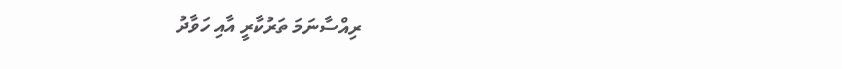ރިއްސާނަމަ ތަރުކާރީ އާއި ހަވާދު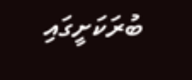ބުރަކަށީގައި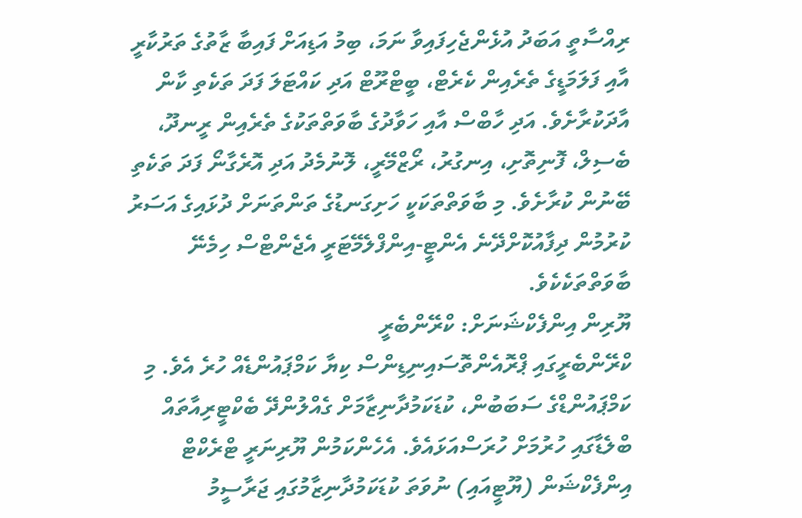ރިއްސާތީ އަބަދު އުޅެންޖެހިފައިވާ ނަމަ، ބިމު އަޑިއަށް ފައިބާ ޒާތުގެ ތަރުކާރީ އާއި ފަލަމަޑީގެ ތެރެއިން ކެރެޓް، ބީޓްރޫޓް އަދި ކައްޓަލަ ފަދަ ތަކެތި ކާން އާދަކުރާށެވެ. އަދި ހާބްސް އާއި ހަވާދުގެ ބާވަތްތަކުގެ ތެރެއިން ރީނދޫ، ބެސިލް، ފޮނިތޮށި، އިނގުރު، ރޯޒްމޭރީ، ލޮނުމެދު އަދި އޮރެގާނޯ ފަދަ ތަކެތި ބޭނުން ކުރާށެވެ. މި ބާވަތްތަކަކީ ހަށިގަނޑުގެ ތަންތަނަށް ދުޅައިގެ އަސަރު ކުރުމުން ދިފާއުކޮށްދޭނެ އެންޓީ-އިންފްލެމޭޓަރީ އެޖެންޓްސް ހިމެނޭ ބާވަތްތަކެކެވެ.
ޔޫރިން އިންފެކްޝަނަށް: ކްރޭންބެރީ
ކްރޭންބެރީގައި ޕްރޮއެންތޮސައިނިޑިންސް ކިޔާ ކަމްޕައުންޑެއް ހުރެ އެވެ. މި ކަމްޕައުންޑްގެ ސަބަބުން، ކުޑަކަމުދާނިޒާމަށް ގެއްލުންދޭ ބެކްޓީރިއާތައް ބްލެޑާގައި ހުރުމަށް ހުރަސްއަޅައެވެ. އެހެންކަމުން ޔޫރިނަރީ ޓްރެކްޓް އިންފެކްޝަން (ޔޫޓީއައި) ނުވަތަ ކުޑަކަމުދާނިޒާމުގައި ޖަރާސީމު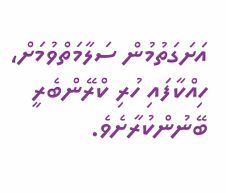އަށަގަތުމުން ސަލާމަތްވުމަށް، ހިއްކާފައި ހުރި ކްރޭންބެރީ ބޭނުންކުރާށެވެ.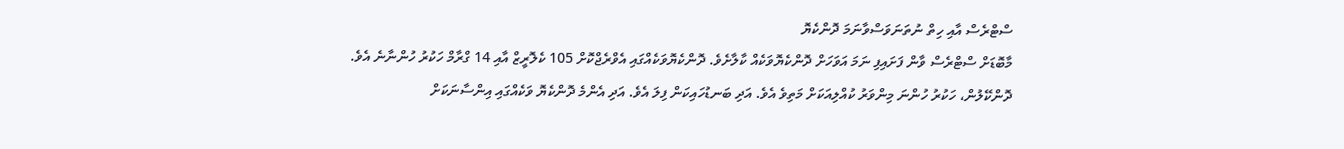ސްޓްރެސް އާއި ހިތް ނުތަނަވަސްވާނަމަ ދޮންކެޔޮ
މާބޮޑަށް ސްޓްރެސް ވާން ފަށައިފި ނަމަ އަވަހަށް ދޮންކެޔޮވަކެއް ކާލާށެވެ. ދޮންކެޔޮވަކެއްގައި އެވްރެޖްކޮށް 105 ކެލޮރީޒް އާއި 14 ގްރާމް ހަކުރު ހުންނާނެ އެވެ. ދޮންކޭލުން، ހަކުރު ހުންނަ މިންވަރު ކުއްލިއަކަށް މަތިވެ އެވެ. އަދި ބަނޑުހައިކަން ފިލަ އެވެ. އަދި އެންމެ ދޮންކެޔޮ ވަކެއްގައި އިންސާނަކަށް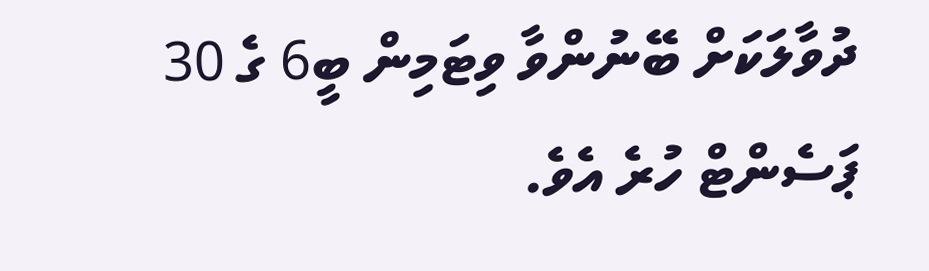ދުވާލަކަށް ބޭނުންވާ ވިޓަމިން ބީ6 ގެ 30 ޕަސެންޓް ހުރެ އެވެ.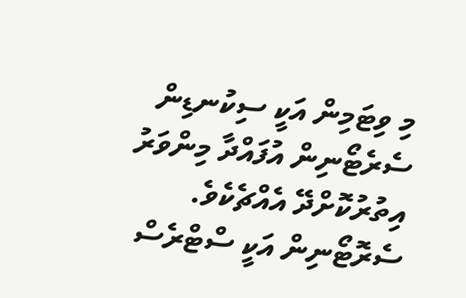މި ވިޓަމިން އަކީ ސިކުނޑިން ސެރެޓޯނިން އުފައްދާ މިންވަރު އިތުރުކޮށްދޭ އެއްޗެކެވެ. ސެރޮޓޯނިން އަކީ ސްޓްރެސް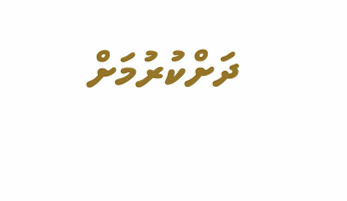ދަށްކުރުމަށް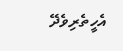އެހީތެރިވެދޭ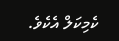ކެމިކަލް އެކެވެ.